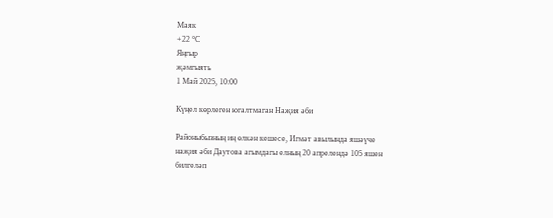Маяк
+22 °С
Яңгыр
җәмгыять
1 Май 2025, 10:00

Күңел көрлеген югалтмаган Наҗия әби

Районыбызның иң өлкән кешесе, Игмәт авылында яшәүче наҗия әби Даутова агымдагы елның 20 апрелендә 105 яшен билгеләп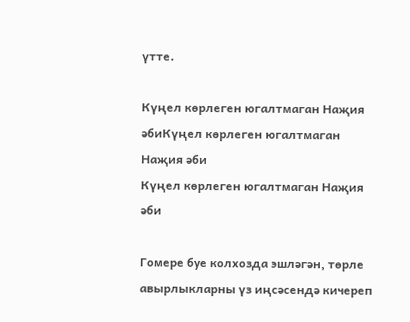үтте.

Күңел көрлеген югалтмаган Наҗия әбиКүңел көрлеген югалтмаган Наҗия әби
Күңел көрлеген югалтмаган Наҗия әби

Гомере буе колхозда эшләгән, төрле авырлыкларны үз иңсәсендә кичереп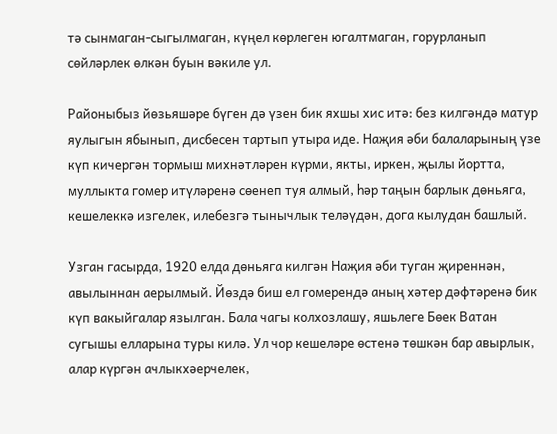тә сынмаган-сыгылмаган, күңел көрлеген югалтмаган, горурланып сөйләрлек өлкән буын вәкиле ул.

Районыбыз йөзьяшәре бүген дә үзен бик яхшы хис итә: без килгәндә матур яулыгын ябынып, дисбесен тартып утыра иде. Наҗия әби балаларының үзе күп кичергән тормыш михнәтләрен күрми, якты, иркен, җылы йортта, муллыкта гомер итүләренә сөенеп туя алмый, һәр таңын барлык дөньяга, кешелеккә изгелек, илебезгә тынычлык теләүдән, дога кылудан башлый.

Узган гасырда, 1920 елда дөньяга килгән Наҗия әби туган җиреннән, авылыннан аерылмый. Йөздә биш ел гомерендә аның хәтер дәфтәренә бик күп вакыйгалар язылган. Бала чагы колхозлашу, яшьлеге Бөек Ватан сугышы елларына туры килә. Ул чор кешеләре өстенә төшкән бар авырлык, алар күргән ачлыкхәерчелек,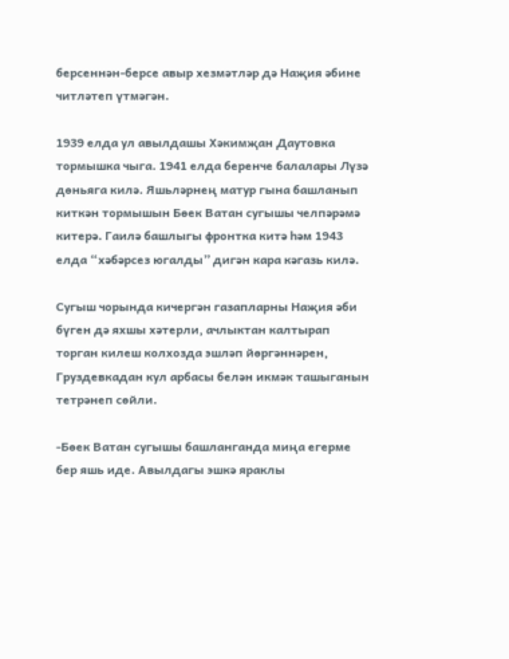берсеннән-берсе авыр хезмәтләр дә Наҗия әбине читләтеп үтмәгән.

1939 елда ул авылдашы Хәкимҗан Даутовка тормышка чыга. 1941 елда беренче балалары Лүзә дөньяга килә. Яшьләрнең матур гына башланып киткән тормышын Бөек Ватан сугышы челпәрәмә китерә. Гаилә башлыгы фронтка китә һәм 1943 елда “хәбәрсез югалды” дигән кара кәгазь килә.

Сугыш чорында кичергән газапларны Наҗия әби бүген дә яхшы хәтерли, ачлыктан калтырап торган килеш колхозда эшләп йөргәннәрен, Груздевкадан кул арбасы белән икмәк ташыганын тетрәнеп сөйли.

-Бөек Ватан сугышы башланганда миңа егерме бер яшь иде. Авылдагы эшкә яраклы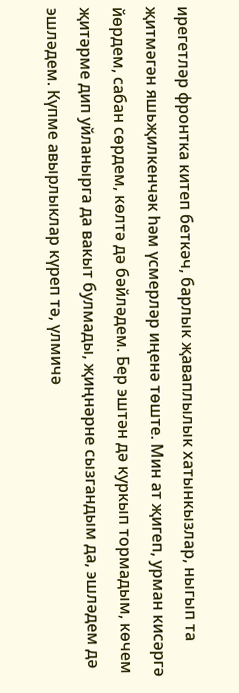ирегетләр фронтка китеп беткәч, барлык җаваплылык хатынкызлар, ныгып та җитмәгән яшьҗилкенчәк һәм үсмерләр иңенә төште. Мин ат җигеп, урман кисәргә йөрдем, сабан сөрдем, көлтә дә бәйләдем. Бер эштән дә куркып тормадым, көчем җитәрме дип уйланырга да вакыт булмады, җиңнәрне сызгандым да, эшләдем дә эшләдем. Күпме авырлыклар күреп тә, үлмичә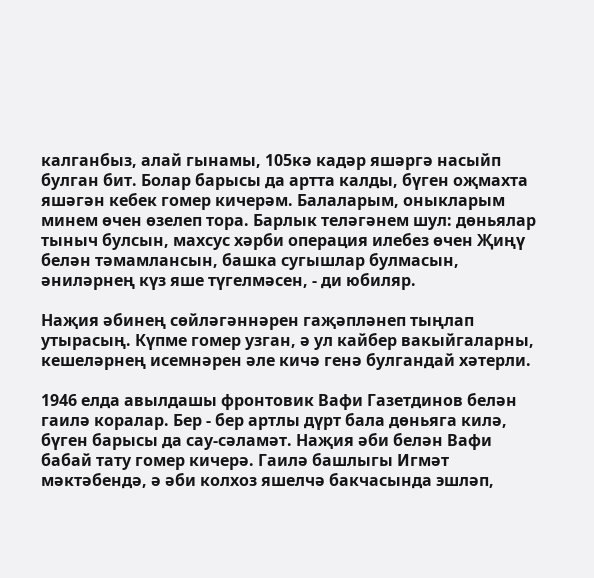калганбыз, алай гынамы, 105кә кадәр яшәргә насыйп булган бит. Болар барысы да артта калды, бүген оҗмахта яшәгән кебек гомер кичерәм. Балаларым, оныкларым минем өчен өзелеп тора. Барлык теләгәнем шул: дөньялар тыныч булсын, махсус хәрби операция илебез өчен Җиңү белән тәмамлансын, башка сугышлар булмасын, әниләрнең күз яше түгелмәсен, - ди юбиляр.

Наҗия әбинең сөйләгәннәрен гаҗәпләнеп тыңлап утырасың. Күпме гомер узган, ә ул кайбер вакыйгаларны, кешеләрнең исемнәрен әле кичә генә булгандай хәтерли.

1946 елда авылдашы фронтовик Вафи Газетдинов белән гаилә коралар. Бер - бер артлы дүрт бала дөньяга килә, бүген барысы да сау-сәламәт. Наҗия әби белән Вафи бабай тату гомер кичерә. Гаилә башлыгы Игмәт мәктәбендә, ә әби колхоз яшелчә бакчасында эшләп,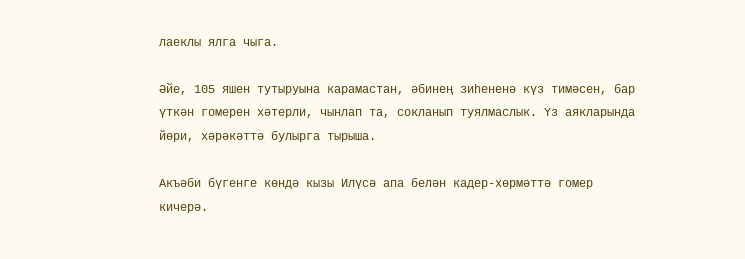лаеклы ялга чыга.

Әйе, 105 яшен тутыруына карамастан, әбинең зиһененә күз тимәсен, бар үткән гомерен хәтерли, чынлап та, сокланып туялмаслык. Үз аякларында йөри, хәрәкәттә булырга тырыша.

Акъәби бүгенге көндә кызы Илүсә апа белән кадер-хөрмәттә гомер кичерә.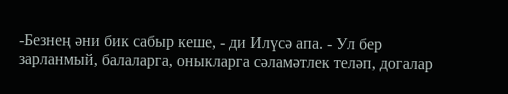-Безнең әни бик сабыр кеше, - ди Илүсә апа. - Ул бер зарланмый, балаларга, оныкларга сәламәтлек теләп, догалар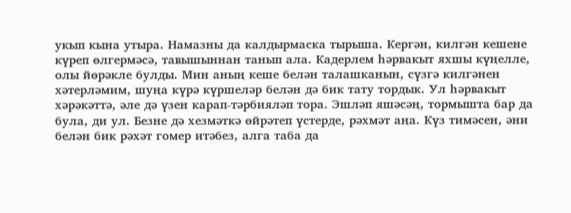укып кына утыра. Намазны да калдырмаска тырыша. Кергән, килгән кешене күреп өлгермәсә, тавышыннан танып ала. Кадерлем һәрвакыт яхшы күңелле, олы йөрәкле булды. Мин аның кеше белән талашканын, сүзгә килгәнен хәтерләмим, шуңа күрә күршеләр белән дә бик тату тордык. Ул һәрвакыт хәрәкәттә, әле дә үзен карап-тәрбияләп тора. Эшләп яшәсәң, тормышта бар да була, ди ул. Безне дә хезмәткә өйрәтеп үстерде, рәхмәт аңа. Күз тимәсен, әни белән бик рәхәт гомер итәбез, алга таба да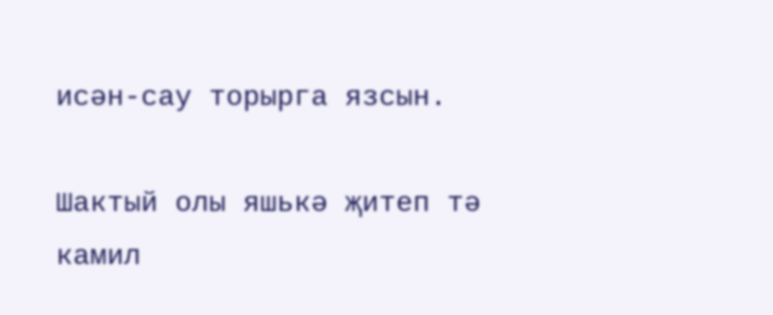исән-сау торырга язсын.

Шактый олы яшькә җитеп тә камил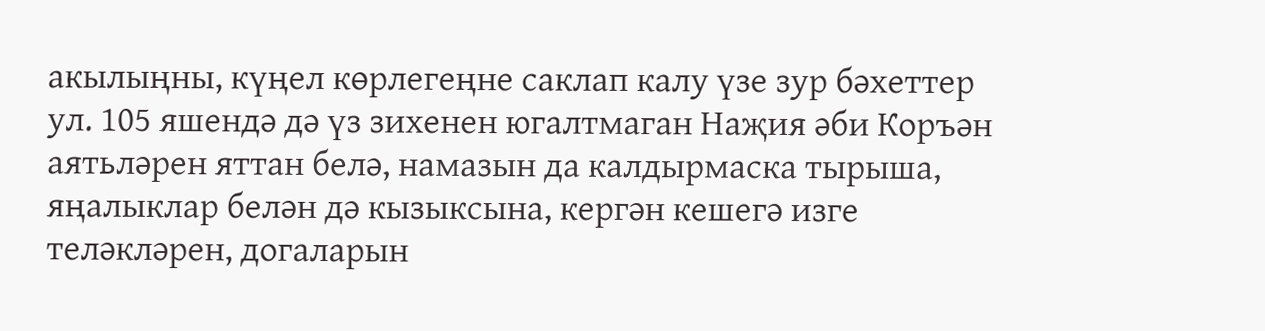акылыңны, күңел көрлегеңне саклап калу үзе зур бәхеттер ул. 105 яшендә дә үз зихенен югалтмаган Наҗия әби Коръән аятьләрен яттан белә, намазын да калдырмаска тырыша, яңалыклар белән дә кызыксына, кергән кешегә изге теләкләрен, догаларын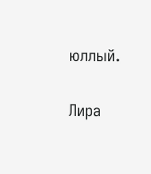юллый.

Лира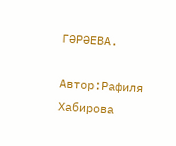ГӘРӘЕВА.

Автор:Рафиля Хабирова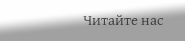Читайте нас